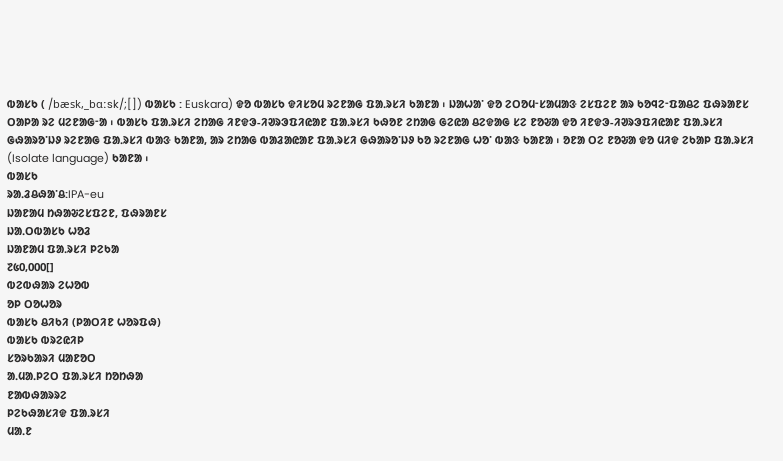ᱵᱟᱥᱠ ( /bæsk,_bɑːsk/;[]) ᱵᱟᱥᱠ : Euskara) ᱫᱚ ᱵᱟᱥᱠ ᱫᱤᱥᱚᱢ ᱨᱮᱱᱟᱜ ᱯᱟᱹᱨᱥᱤ ᱠᱟᱱᱟ ᱾ ᱡᱟᱦᱟᱸ ᱫᱚ ᱮᱛᱚᱢᱼᱥᱟᱢᱟᱝ ᱮᱥᱯᱮᱱ ᱟᱨ ᱠᱚᱧᱮᱼᱯᱟᱪᱮ ᱯᱷᱨᱟᱱᱥ ᱛᱟᱞᱟ ᱨᱮ ᱢᱮᱱᱟᱜᱼᱟ ᱾ ᱵᱟᱥᱠ ᱯᱟᱹᱨᱥᱤ ᱮᱴᱟᱜ ᱤᱱᱫᱳ-ᱤᱣᱨᱳᱯᱤᱭᱟᱱ ᱯᱟᱹᱨᱥᱤ ᱠᱷᱚᱱ ᱮᱴᱟᱜ ᱜᱮᱭᱟ ᱪᱮᱫᱟᱜ ᱥᱮ ᱱᱚᱶᱟ ᱫᱚ ᱤᱱᱫᱳ-ᱤᱣᱨᱳᱯᱤᱭᱟᱱ ᱯᱟᱹᱨᱥᱤ ᱜᱷᱟᱨᱚᱸᱡᱽ ᱨᱮᱱᱟᱜ ᱯᱟᱹᱨᱥᱤ ᱵᱟᱝ ᱠᱟᱱᱟ, ᱟᱨ ᱮᱴᱟᱜ ᱵᱟᱲᱟᱭᱟᱱ ᱯᱟᱹᱨᱥᱤ ᱜᱷᱟᱨᱚᱸᱡᱽ ᱠᱚ ᱨᱮᱱᱟᱜ ᱦᱚᱸ ᱵᱟᱝ ᱠᱟᱱᱟ ᱾ ᱚᱱᱟ ᱛᱮ ᱱᱚᱶᱟ ᱫᱚ ᱢᱤᱫ ᱮᱠᱟᱞ ᱯᱟᱹᱨᱥᱤ (Isolate language) ᱠᱟᱱᱟ ᱾
ᱵᱟᱥᱠ
ᱨᱟᱹᱲᱪᱷᱟᱸᱪ:IPA-eu
ᱡᱟᱱᱟᱢ ᱴᱷᱟᱶᱮᱥᱯᱮᱱ, ᱯᱷᱨᱟᱱᱥ
ᱡᱟᱹᱛᱵᱟᱥᱠ ᱦᱚᱲ
ᱡᱟᱱᱟᱢ ᱯᱟᱹᱨᱥᱤ ᱞᱮᱠᱟ
᱗᱕᱐,᱐᱐᱐[]
ᱵᱮᱵᱷᱟᱨ ᱮᱦᱚᱵ
ᱚᱞ ᱛᱚᱦᱚᱨ
ᱵᱟᱥᱠ ᱪᱤᱠᱤ (ᱞᱟᱛᱤᱱ ᱦᱚᱨᱯᱷ)
ᱵᱟᱥᱠ ᱵᱨᱮᱭᱤᱞ
ᱥᱚᱨᱠᱟᱨᱤ ᱢᱟᱱᱚᱛ
ᱟᱹᱢᱟᱹᱞᱮᱛ ᱯᱟᱹᱨᱥᱤ ᱴᱚᱴᱷᱟ
ᱱᱟᱵᱷᱟᱨᱨᱮ
ᱞᱮᱠᱷᱟᱥᱤᱫ ᱯᱟᱹᱨᱥᱤ
ᱢᱟᱹᱱ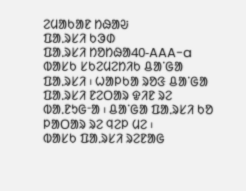ᱮᱢᱟᱠᱟᱱ ᱴᱷᱟᱶ
ᱯᱟᱹᱨᱥᱤ ᱠᱳᱰ
ᱯᱟᱹᱨᱥᱤ ᱴᱚᱴᱷᱟ40-AAA-a
ᱵᱟᱥᱠ ᱥᱠᱮᱢᱮᱴᱤᱠ ᱪᱟᱸᱜᱟ ᱯᱟᱹᱨᱥᱤ ᱾ ᱦᱟᱞᱠᱟ ᱨᱚᱝ ᱪᱟᱸᱜᱟ ᱯᱟᱹᱨᱥᱤ ᱱᱮᱛᱟᱨ ᱫᱤᱱ ᱨᱮ ᱵᱟᱹᱱᱩᱜᱼᱟ ᱾ ᱪᱟᱸᱜᱟ ᱯᱟᱹᱨᱥᱤ ᱠᱚ ᱞᱟᱛᱟᱨ ᱨᱮ ᱧᱮᱞ ᱢᱮ ᱾
ᱵᱟᱥᱠ ᱯᱟᱹᱨᱥᱤ ᱨᱮᱱᱟᱜ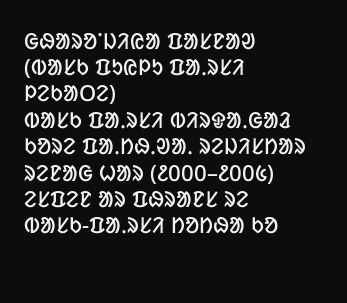ᱜᱷᱟᱨᱚᱸᱡᱤᱭᱟ ᱯᱟᱥᱱᱟᱣ (ᱵᱟᱥᱠ ᱯᱩᱭᱞᱩ ᱯᱟᱹᱨᱥᱤ ᱞᱮᱠᱟᱛᱮ)
ᱵᱟᱥᱠ ᱯᱟᱹᱨᱥᱤ ᱵᱤᱨᱫᱟᱹᱜᱟᱲ ᱠᱚᱨᱮ ᱯᱟᱹᱴᱷᱹᱣᱟᱹ ᱨᱮᱡᱤᱥᱴᱟᱨ ᱨᱮᱱᱟᱜ ᱦᱟᱨ (᱒᱐᱐᱐–᱒᱐᱐᱕)
ᱮᱥᱯᱮᱱ ᱟᱨ ᱯᱷᱨᱟᱱᱥ ᱨᱮ ᱵᱟᱥᱠ-ᱯᱟᱹᱨᱥᱤ ᱴᱚᱴᱷᱟ ᱠᱚ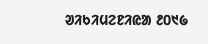ᱣᱤᱠᱤᱢᱮᱱᱤᱭᱟ ᱒᱐᱑᱙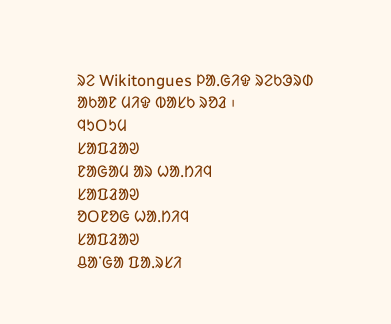ᱨᱮ Wikitongues ᱞᱟᱹᱜᱤᱫ ᱨᱮᱠᱳᱨᱰ ᱟᱠᱟᱱ ᱢᱤᱫ ᱵᱟᱥᱠ ᱨᱚᱲ ᱾
ᱧᱩᱛᱩᱢ
ᱥᱟᱯᱲᱟᱣ
ᱱᱟᱜᱟᱢ ᱟᱨ ᱦᱟᱹᱴᱤᱧ
ᱥᱟᱯᱲᱟᱣ
ᱚᱛᱱᱚᱜ ᱦᱟᱹᱴᱤᱧ
ᱥᱟᱯᱲᱟᱣ
ᱪᱟᱸᱜᱟ ᱯᱟᱹᱨᱥᱤ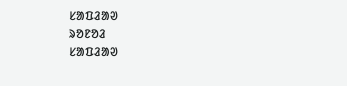ᱥᱟᱯᱲᱟᱣ
ᱨᱚᱱᱚᱲ
ᱥᱟᱯᱲᱟᱣ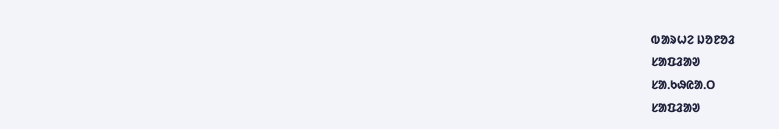ᱵᱟᱨᱦᱮ ᱡᱚᱱᱚᱲ
ᱥᱟᱯᱲᱟᱣ
ᱥᱟᱹᱠᱷᱭᱟᱹᱛ
ᱥᱟᱯᱲᱟᱣ